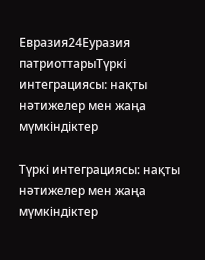Евразия24Еуразия патриоттарыТүркі интеграциясы: нақты нәтижелер мен жаңа мүмкіндіктер

Түркі интеграциясы: нақты нәтижелер мен жаңа мүмкіндіктер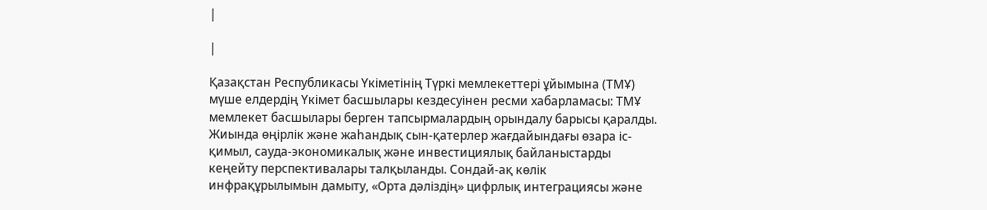|

|

Қазақстан Республикасы Үкіметінің Түркі мемлекеттері ұйымына (ТМҰ) мүше елдердің Үкімет басшылары кездесуінен ресми хабарламасы: ТМҰ мемлекет басшылары берген тапсырмалардың орындалу барысы қаралды. Жиында өңірлік және жаһандық сын-қатерлер жағдайындағы өзара іс-қимыл, сауда-экономикалық және инвестициялық байланыстарды кеңейту перспективалары талқыланды. Сондай-ақ көлік инфрақұрылымын дамыту, «Орта дәліздің» цифрлық интеграциясы және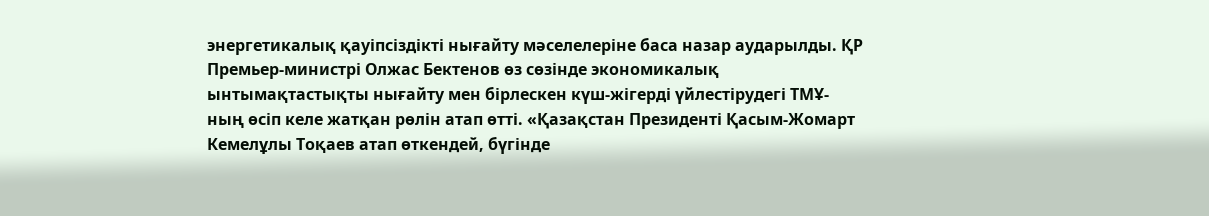энергетикалық қауіпсіздікті нығайту мәселелеріне баса назар аударылды. ҚР Премьер-министрі Олжас Бектенов өз сөзінде экономикалық ынтымақтастықты нығайту мен бірлескен күш-жігерді үйлестірудегі ТМҰ-ның өсіп келе жатқан рөлін атап өтті. «Қазақстан Президенті Қасым-Жомарт Кемелұлы Тоқаев атап өткендей, бүгінде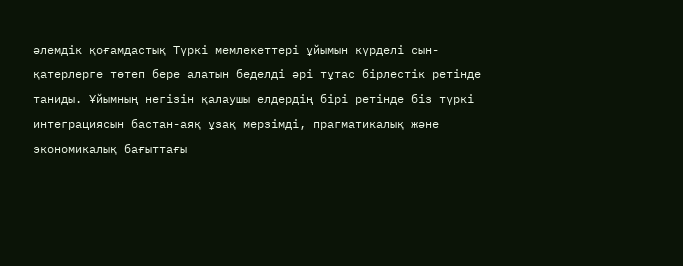әлемдік қоғамдастық Түркі мемлекеттері ұйымын күрделі сын-қатерлерге төтеп бере алатын беделді әрі тұтас бірлестік ретінде таниды. Ұйымның негізін қалаушы елдердің бірі ретінде біз түркі интеграциясын бастан-аяқ ұзақ мерзімді, прагматикалық және экономикалық бағыттағы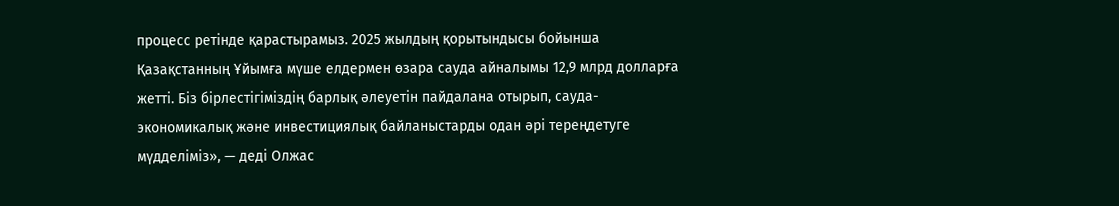процесс ретінде қарастырамыз. 2025 жылдың қорытындысы бойынша Қазақстанның Ұйымға мүше елдермен өзара сауда айналымы 12,9 млрд долларға жетті. Біз бірлестігіміздің барлық әлеуетін пайдалана отырып, сауда-экономикалық және инвестициялық байланыстарды одан әрі тереңдетуге мүдделіміз», — деді Олжас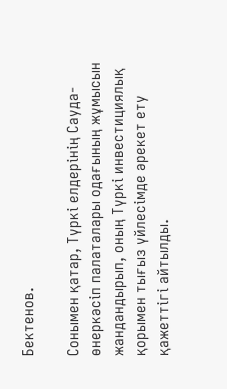Бектенов.

Сонымен қатар, Түркі елдерінің Сауда-өнеркәсіп палаталары одағының жұмысын жандандырып, оның Түркі инвестициялық қорымен тығыз үйлесімде әрекет ету қажеттігі айтылды.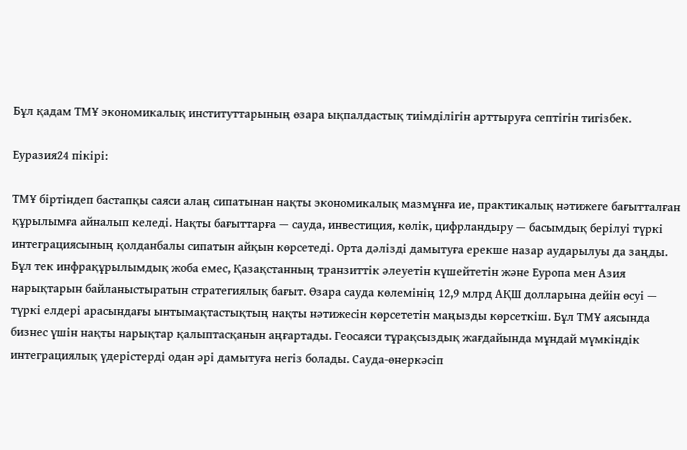Бұл қадам ТМҰ экономикалық институттарының өзара ықпалдастық тиімділігін арттыруға септігін тигізбек.

Еуразия24 пікірі:

ТМҰ біртіндеп бастапқы саяси алаң сипатынан нақты экономикалық мазмұнға ие, практикалық нәтижеге бағытталған құрылымға айналып келеді. Нақты бағыттарға — сауда, инвестиция, көлік, цифрландыру — басымдық берілуі түркі интеграциясының қолданбалы сипатын айқын көрсетеді. Орта дәлізді дамытуға ерекше назар аударылуы да заңды. Бұл тек инфрақұрылымдық жоба емес, Қазақстанның транзиттік әлеуетін күшейтетін және Еуропа мен Азия нарықтарын байланыстыратын стратегиялық бағыт. Өзара сауда көлемінің 12,9 млрд АҚШ долларына дейін өсуі — түркі елдері арасындағы ынтымақтастықтың нақты нәтижесін көрсететін маңызды көрсеткіш. Бұл ТМҰ аясында бизнес үшін нақты нарықтар қалыптасқанын аңғартады. Геосаяси тұрақсыздық жағдайында мұндай мүмкіндік интеграциялық үдерістерді одан әрі дамытуға негіз болады. Сауда-өнеркәсіп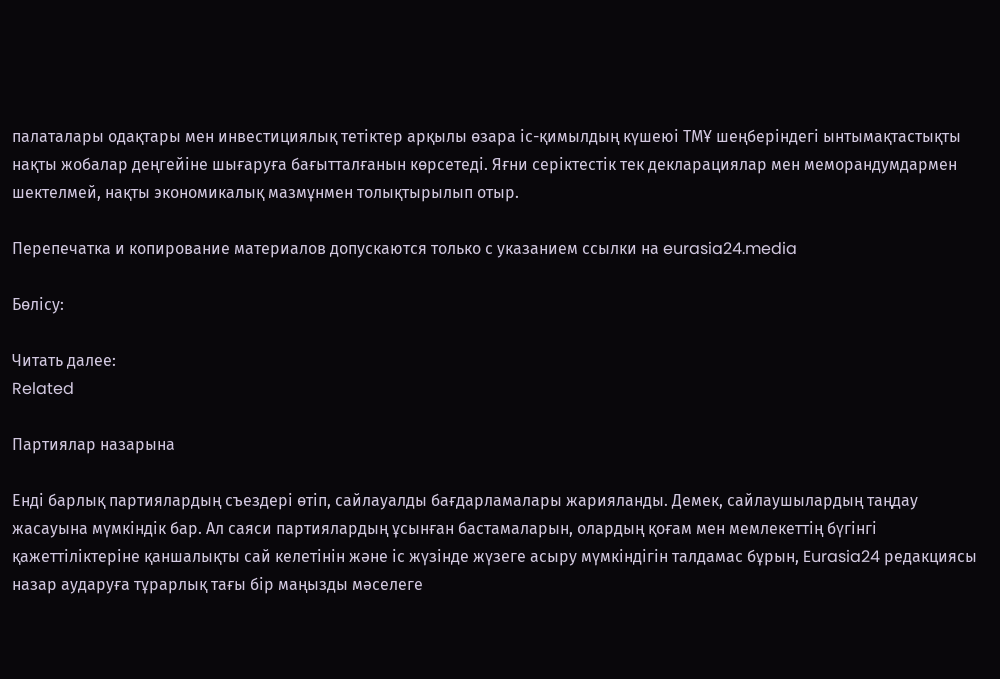палаталары одақтары мен инвестициялық тетіктер арқылы өзара іс-қимылдың күшеюі ТМҰ шеңберіндегі ынтымақтастықты нақты жобалар деңгейіне шығаруға бағытталғанын көрсетеді. Яғни серіктестік тек декларациялар мен меморандумдармен шектелмей, нақты экономикалық мазмұнмен толықтырылып отыр.

Перепечатка и копирование материалов допускаются только с указанием ссылки на eurasia24.media

Бөлісу:

Читать далее:
Related

Партиялар назарына

Енді барлық партиялардың съездері өтіп, сайлауалды бағдарламалары жарияланды. Демек, сайлаушылардың таңдау жасауына мүмкіндік бар. Ал саяси партиялардың ұсынған бастамаларын, олардың қоғам мен мемлекеттің бүгінгі қажеттіліктеріне қаншалықты сай келетінін және іс жүзінде жүзеге асыру мүмкіндігін талдамас бұрын, Eurasia24 редакциясы назар аударуға тұрарлық тағы бір маңызды мәселеге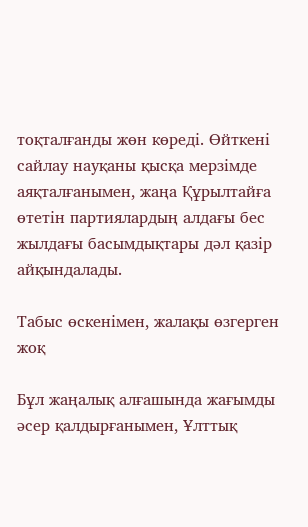тоқталғанды жөн көреді. Өйткені сайлау науқаны қысқа мерзімде аяқталғанымен, жаңа Құрылтайға өтетін партиялардың алдағы бес жылдағы басымдықтары дәл қазір айқындалады.

Табыс өскенімен, жалақы өзгерген жоқ

Бұл жаңалық алғашында жағымды әсер қалдырғанымен, Ұлттық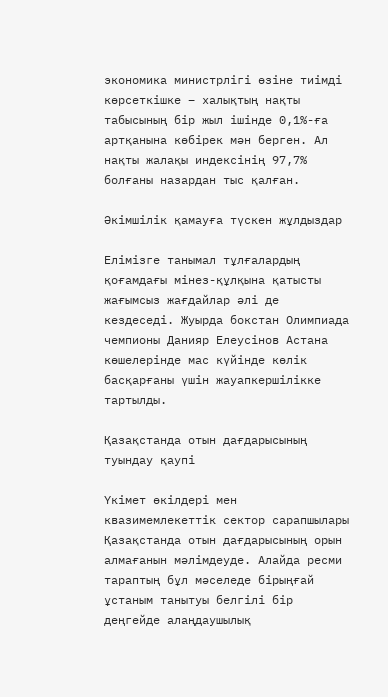экономика министрлігі өзіне тиімді көрсеткішке – халықтың нақты табысының бір жыл ішінде 0,1%-ға артқанына көбірек мән берген. Ал нақты жалақы индексінің 97,7% болғаны назардан тыс қалған.

Әкімшілік қамауға түскен жұлдыздар

Елімізге танымал тұлғалардың қоғамдағы мінез-құлқына қатысты жағымсыз жағдайлар әлі де кездеседі. Жуырда бокстан Олимпиада чемпионы Данияр Елеусінов Астана көшелерінде мас күйінде көлік басқарғаны үшін жауапкершілікке тартылды.

Қазақстанда отын дағдарысының туындау қаупі

Үкімет өкілдері мен квазимемлекеттік сектор сарапшылары Қазақстанда отын дағдарысының орын алмағанын мәлімдеуде. Алайда ресми тараптың бұл мәселеде бірыңғай ұстаным танытуы белгілі бір деңгейде алаңдаушылық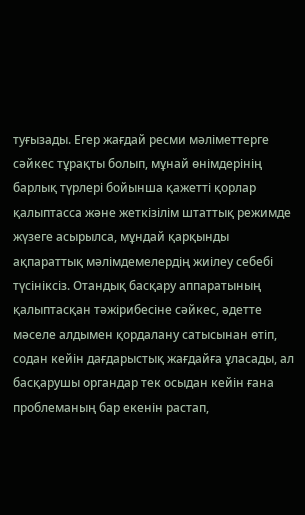туғызады. Егер жағдай ресми мәліметтерге сәйкес тұрақты болып, мұнай өнімдерінің барлық түрлері бойынша қажетті қорлар қалыптасса және жеткізілім штаттық режимде жүзеге асырылса, мұндай қарқынды ақпараттық мәлімдемелердің жиілеу себебі түсініксіз. Отандық басқару аппаратының қалыптасқан тәжірибесіне сәйкес, әдетте мәселе алдымен қордалану сатысынан өтіп, содан кейін дағдарыстық жағдайға ұласады, ал басқарушы органдар тек осыдан кейін ғана проблеманың бар екенін растап,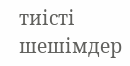тиісті шешімдер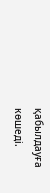қабылдауға көшеді.